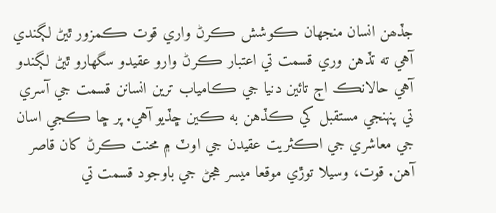جڏھن انسان منجهان ڪوشش ڪرڻ واري قوت ڪمزور ٿيڻ لڳندي آهي ته تڏهن وري قسمت تي اعتبار ڪرڻ وارو عقيدو سگهارو ٿيڻ لڳندو آهي حالانڪ اڄ تائين دنيا جي ڪامياب ترين انسانن قسمت جي آسري تي پنهنجي مستقبل کي ڪڏهن به ڪين ڇڏيو آهي. پر ڇا ڪجي اسان جي معاشري جي اڪثريت عقيدن جي اوٽ ۾ محنت ڪرڻ کان قاصر آهن. قوت، وسيلا توڙي موقعا ميسر هجڻ جي باوجود قسمت تي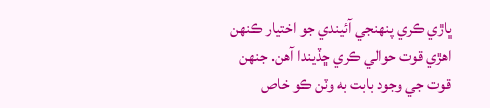ڀاڙي ڪري پنهنجي آئيندي جو اختيار ڪنهن اهڙي قوت حوالي ڪري ڇڏيندا آهن. جنهن قوت جي وجود بابت به وٽن ڪو خاص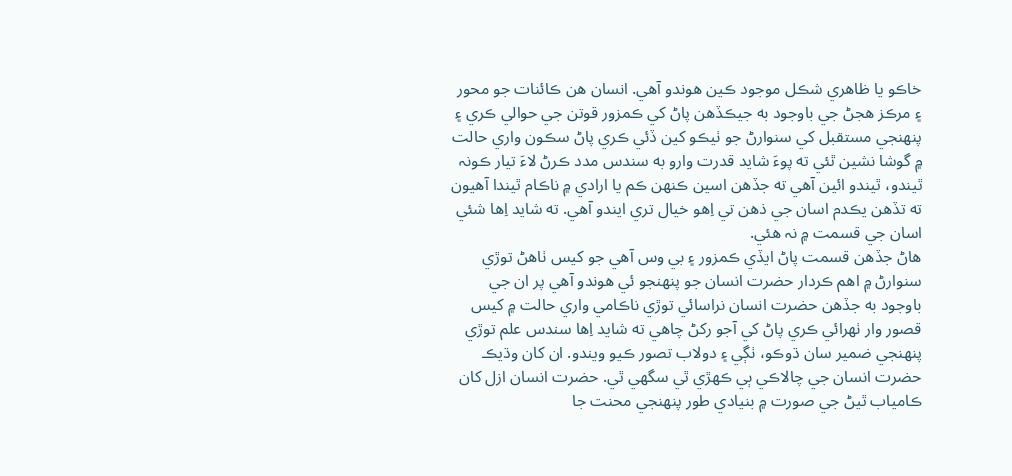خاڪو يا ظاھري شڪل موجود ڪين هوندو آهي. انسان هن ڪائنات جو محور ۽ مرڪز هجڻ جي باوجود به جيڪڏهن پاڻ کي ڪمزور قوتن جي حوالي ڪري ۽ پنهنجي مستقبل کي سنوارڻ جو ٺيڪو کين ڏئي ڪري پاڻ سڪون واري حالت ۾ گوشا نشين ٿئي ته پوءَ شايد قدرت وارو به سندس مدد ڪرڻ لاءَ تيار ڪونہ ٿيندو، ٿيندو ائين آهي ته جڏهن اسين ڪنهن ڪم يا ارادي ۾ ناڪام ٿيندا آهيون ته تڏهن يڪدم اسان جي ذهن تي اِهو خيال تري ايندو آهي. ته شايد اِها شئي اسان جي قسمت ۾ نہ هئي.
هاڻ جڏهن قسمت پاڻ ايڏي ڪمزور ۽ بي وس آهي جو کيس ٺاهڻ توڙي سنوارڻ ۾ اهم ڪردار حضرت انسان جو پنهنجو ئي هوندو آهي پر ان جي باوجود به جڏهن حضرت انسان نراسائي توڙي ناڪامي واري حالت ۾ کيس قصور وار ٺهرائي ڪري پاڻ کي آجو رکڻ چاهي ته شايد اِها سندس علم توڙي پنهنجي ضمير سان ڌوڪو، ٺڳي ۽ دولاب تصور ڪيو ويندو. ان کان وڌيڪ حضرت انسان جي چالاڪي ٻي ڪهڙي ٿي سگهي ٿي. حضرت انسان ازل کان ڪامياب ٿيڻ جي صورت ۾ بنيادي طور پنهنجي محنت جا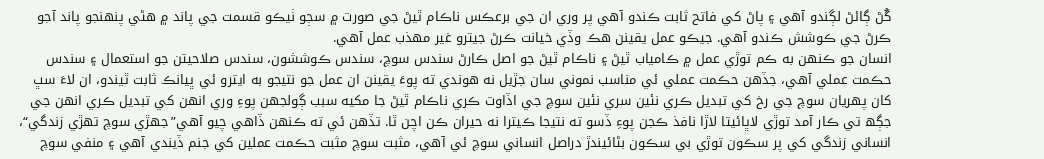گُڻ ڳائڻ لڳندو آهي ۽ پاڻ کي فاتح ثابت ڪندو آهي پر وري ان جي برعڪس ناڪام ٿيڻ جي صورت ۾ سڄو ٺيڪو قسمت جي پاند ۾ هڻي پنهنجو پاند آجو ڪرڻ جي ڪوشش ڪندو آهي. جيڪو عمل يقينن هڪ وڏي خيانت ڪرڻ جيترو غير مهذب عمل آهي.
انسان جو ڪنهن به ڪم توڙي عمل ۾ ڪامياب ٿيڻ ۽ ناڪام ٿيڻ جو اصل ڪارڻ سندس سوچ، سندس ڪوششون، سندس صلاحيتن جو استعمال ۽ سندس حڪمت عملي آهي، جڏهن حڪمت عملي ئي مناسب نموني سان جڙيل نه هوندي ته پوءَ يقينن ان عمل جو نتيجو به ايترو ئي ڀيانڪ ثابت ٿيندو، ان لاءَ سڀ کان پهريان سوچ جي رخ کي تبديل ڪري نئين سري نئين سوچ جي اڏاوت ڪري ناڪام ٿيڻ جا مکيه سبب ڳولجهن پوءِ وري انهن کي تبديل ڪري انهن جي جڳھ تي ڪار آمد توڙي لاڀائيتا لاڙا نافذ ڪجن پوءِ ڏسو ته نتيجا ڪيترا نه حيران ڪن اچن ٿا. تڏهن ئي ته ڪنهن ڏاهي چيو آهي”جهڙي سوچ تهڙي زندگي“، انساني زندگي کي پر سڪون توڙي بي سڪون بڻائيندڙ دراصل انساني سوچ ئي آهي، مثبت سوچ مثبت حڪمت عملين کي جنم ڏيندي آهي ۽ منفي سوچ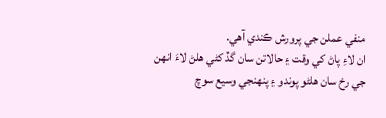منفي عملن جي پرورش ڪندي آهي.
ان لاءِ پاڻ کي وقت ۽ حالاتن سان گڏ کڻي هلڻ لاءَ انهن جي رخ سان هلڻو پوندو ۽ پنهنجي وسيع سوچ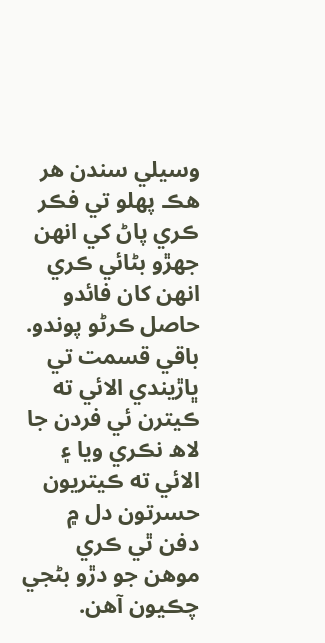وسيلي سندن هر هڪ پهلو تي فڪر ڪري پاڻ کي انهن جهڙو بڻائي ڪري انهن کان فائدو حاصل ڪرڻو پوندو. باقي قسمت تي ڀاڙيندي الائي ته ڪيترن ئي فردن جا لاھ نڪري ويا ۽ الائي ته ڪيتريون حسرتون دل ۾ دفن ٿي ڪري موهن جو دڙو بڻجي چڪيون آهن.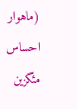(ماهوار احساس مئگزين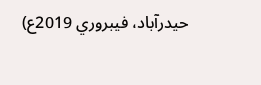حيدرآباد، فيبروري 2019ع)